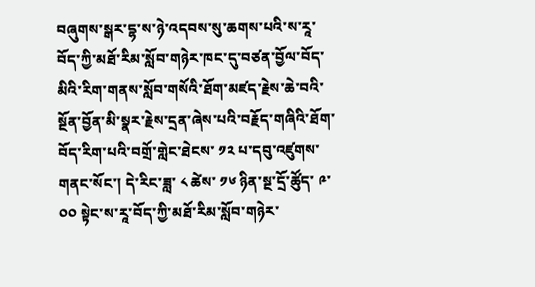བཞུགས་སྒར་དྷ་ས་ཉེ་འདབས་སུ་ཆགས་པའི་ས་རཱ་བོད་ཀྱི་མཐོ་རིམ་སློབ་གཉེར་ཁང་དུ་བཙན་བྱོལ་བོད་མིའི་རིག་གནས་སློབ་གསོའི་ཐོག་མཛད་རྗེས་ཆེ་བའི་སྔོན་བྱོན་མི་སྣར་རྗེས་དྲན་ཞེས་པའི་བརྗོད་གཞིའི་ཐོག་བོད་རིག་པའི་བགྲོ་གླེང་ཐེངས་ ༡༢ པ་དབུ་འཛུགས་གནང་སོང་། དེ་རིང་ཟླ་ ༨ ཚེས་ ༡༦ ཉིན་སྔ་དྲོ་ཚོུད་ ༩་༠༠ སྟེང་ས་རཱ་བོད་ཀྱི་མཐོ་རིམ་སློབ་གཉེར་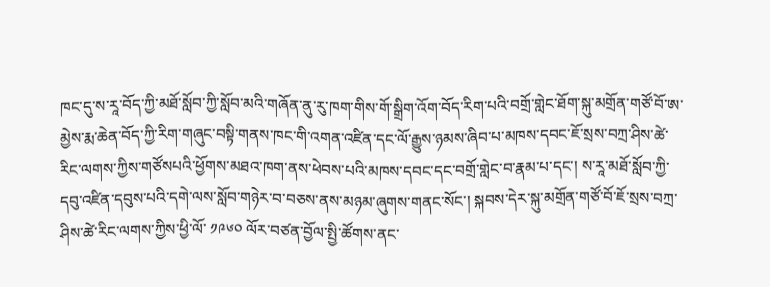ཁང་དུ་ས་རཱ་བོད་ཀྱི་མཐོ་སློབ་ཀྱི་སློབ་མའི་གཞོན་ནུ་རུ་ཁག་གིས་གོ་སྒྲིག་འོག་བོད་རིག་པའི་བགྲོ་གླེང་ཐོག་སྐུ་མགྲོན་གཙོ་བོ་ཨ་མྱེས་རྨ་ཆེན་བོད་ཀྱི་རིག་གཞུང་བསྟི་གནས་ཁང་གི་འགན་འཛིན་དང་ལོ་རྒྱུས་ཉམས་ཞིབ་པ་མཁས་དབང་ཇོ་སྲས་བཀྲ་ཤིས་ཚེ་རིང་ལགས་ཀྱིས་གཙོསཔའི་ཕྱོགས་མཐའ་ཁག་ནས་ཕེབས་པའི་མཁས་དབང་དང་བགྲོ་གླེང་བ་རྣམ་པ་དང་། ས་རཱ་མཐོ་སློབ་ཀྱི་དབུ་འཛིན་དབུས་པའི་དགེ་ལས་སློབ་གཉེར་བ་བཅས་ནས་མཉམ་ཞུགས་གནང་སོང་། སྐབས་དེར་སྐུ་མགྲོན་གཙོ་བོ་ཇོ་སྲས་བཀྲ་ཤིས་ཚེ་རིང་ལགས་ཀྱིས་ཕྱི་ལོ་ ༡༩༦༠ ལོར་བཙན་བྱོལ་སྤྱི་ཚོགས་ནང་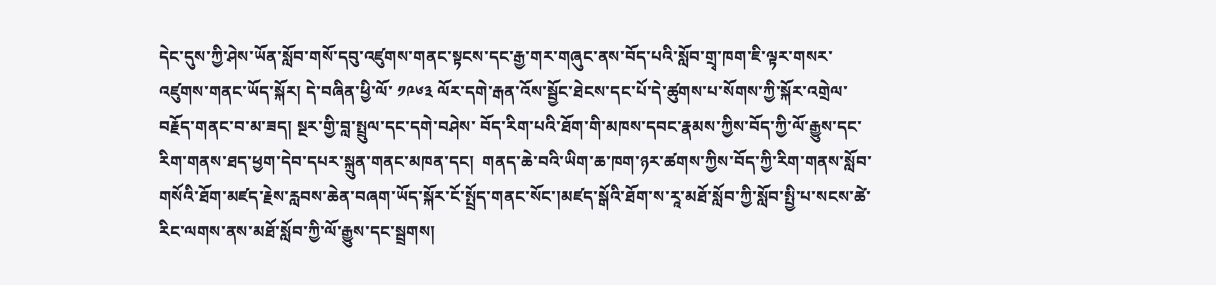དེང་དུས་ཀྱི་ཤེས་ཡོན་སློབ་གསོ་དབུ་འཛུགས་གནང་སྟངས་དང་རྒྱ་གར་གཞུང་ནས་བོད་པའི་སློབ་གྲྭ་ཁག་ཇི་ལྟར་གསར་འཛུགས་གནང་ཡོད་སྐོར། དེ་བཞིན་ཕྱི་ལོ་ ༡༩༦༣ ལོར་དགེ་རྒན་འོས་སྦྱོང་ཐེངས་དང་པོ་དེ་ཚུགས་པ་སོགས་ཀྱི་སྐོར་འགྲེལ་བརྗོད་གནང་བ་མ་ཟད། སྔར་གྱི་བླ་སྤྲུལ་དང་དགེ་བཤེས་ བོད་རིག་པའི་ཐོག་གི་མཁས་དབང་རྣམས་ཀྱིས་བོད་ཀྱི་ལོ་རྒྱུས་དང་རིག་གནས་ཐད་ཕྱག་དེབ་དཔར་སྐྲུན་གནང་མཁན་དང།  གནད་ཆེ་བའི་ཡིག་ཆ་ཁག་ཉར་ཚགས་ཀྱིས་བོད་ཀྱི་རིག་གནས་སློབ་གསོའི་ཐོག་མཛད་རྗེས་རླབས་ཆེན་བཞག་ཡོད་སྐོར་ངོ་སྤྲོད་གནང་སོང་།མཛད་སྒོའི་ཐོག་ས་རཱ་མཐོ་སློབ་ཀྱི་སློབ་སྤྱི་པ་སངས་ཚེ་རིང་ལགས་ནས་མཐོ་སློབ་ཀྱི་ལོ་རྒྱུས་དང་སྦྲགས།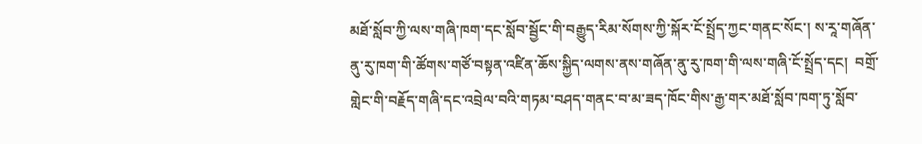མཐོ་སློབ་ཀྱི་ལས་གཞི་ཁག་དང་སློབ་སྦྱོང་གི་བརྒྱུད་རིམ་སོགས་ཀྱི་སྐོར་ངོ་སྤྲོད་ཀྱང་གནང་སོང་། ས་རཱ་གཞོན་ནུ་རུ་ཁག་གི་ཚོགས་གཙོ་བསྟན་འཛིན་ཆོས་སྐྱིད་ལགས་ནས་གཞོན་ནུ་རུ་ཁག་གི་ལས་གཞི་ངོ་སྤྲོད་དང།  བགྲོ་གླེང་གི་བརྗོད་གཞི་དང་འབྲེལ་བའི་གཏམ་བཤད་གནང་བ་མ་ཟད་ཁོང་གིས་རྒྱ་གར་མཐོ་སློབ་ཁག་ཏུ་སློབ་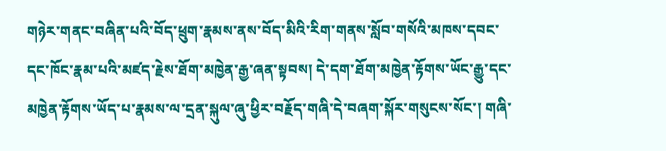གཉེར་གནང་བཞིན་པའི་བོད་ཕྲུག་རྣམས་ནས་བོད་མིའི་རིག་གནས་སློབ་གསོའི་མཁས་དབང་དང་ཁོང་རྣམ་པའི་མཛད་རྗེས་ཐོག་མཁྱེན་རྒྱ་ཞན་སྟབས། དེ་དག་ཐོག་མཁྱེན་རྟོགས་ཡོང་རྒྱུ་དང་མཁྱེན་རྟོགས་ཡོད་པ་རྣམས་ལ་དྲན་སྐུལ་ཞུ་ཕྱིར་བརྗོད་གཞི་དེ་བཞག་སྐོར་གསུངས་སོང་། གཞི་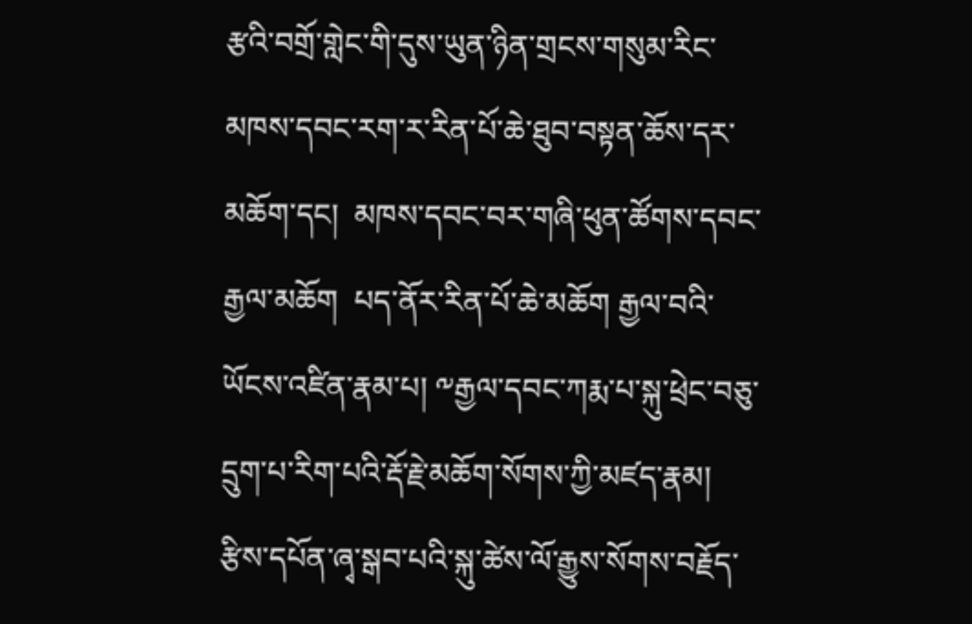རྩའི་བགྲོ་གླེང་གི་དུས་ཡུན་ཉིན་གྲངས་གསུམ་རིང་མཁས་དབང་རག་ར་རིན་པོ་ཆེ་ཐུབ་བསྟན་ཆོས་དར་མཆོག་དང།  མཁས་དབང་བར་གཞི་ཕུན་ཚོགས་དབང་རྒྱལ་མཆོག  པད་ནོར་རིན་པོ་ཆེ་མཆོག རྒྱལ་བའི་ཡོངས་འཛིན་རྣམ་པ། ༸རྒྱལ་དབང་ཀརྨ་པ་སྐུ་ཕྲེང་བཅུ་དྲུག་པ་རིག་པའི་རྡོ་རྗེ་མཆོག་སོགས་ཀྱི་མཛད་རྣམ།  རྩིས་དཔོན་ཞྭ་སྒབ་པའི་སྐུ་ཚེས་ལོ་རྒྱུས་སོགས་བརྗོད་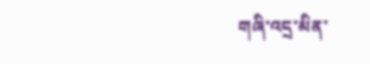གཞི་འདྲ་མིན་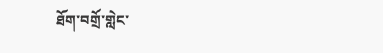ཐོག་བགྲོ་གླེང་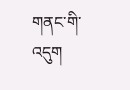གནང་གི་འདུག